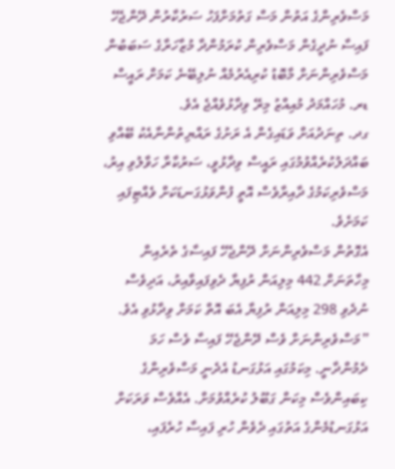މަސްވެރިންގެ އަތުން މަސް ގަތުމަށްފަހު ސަރުކާރުން ދޭންޖެހޭ ފައިސާ ނުދީގެން މަސްވެރިން ކުރަމުންދާ މުޒާހަރާގެ ސަބަބުން މަސްވެރިންނަށް މާބޮޑު ކުރިއެރުމެއް ނުލިބޭނެ ކަމަށް ރައީސް ޑރ. މުހައްމަދު މުއިއްޒު މިރޭ ވިދާޅުވެއްޖެ އެވެ.
ގދ. ތިނަދުއަށް ވަޑައިގެން އެ ރަށުގެ ރައްޔިތުންނާއެކު ބޭއްވި ބައްދަލުކުރެއްވުމުގައި ރައީސް ވިދާޅުވީ، ސަރުކާރާ ހަވާލުވި އިރު، މަސްވެރިކަމުގެ ދާއިރާވެސް އޮތީ ފުންވަޅުގަނޑަކަށް ވެއްޓިފައި ކަމަށެވެ.
އެގޮތުން މަސްވެރިންނަށް ދޭންޖެހޭ ފައިސާގެ ތެރެއިން މިހާތަނަށް 442 މިލިއަން ރުފިޔާ ދެވިފައިވާއިރު، އަދިވެސް ނުދެވި 298 މިލިއަން ރުފިޔާ އެބަ އޮތް ކަމަށް ވިދާޅުވި އެވެ.
”މަސްވެރިންނަށް ވެސް ދޭންޖެހޭ ފައިސާ ވެސް ހަމަ ދެމުންދާނީ. މިކަމުގައި އަޅުގަނޑު އެދެނީ މަސްވެރިންގެ ކިބައިންވެސް މިކަން ގަބޫލު ކުރެއްވުމަށް. އެއްވެސް ވަރަކަށް އަޅުގަނޑުމެންގެ އަތުގައި ދެވެން ހުރި ފައިސާ ހުރެފައި،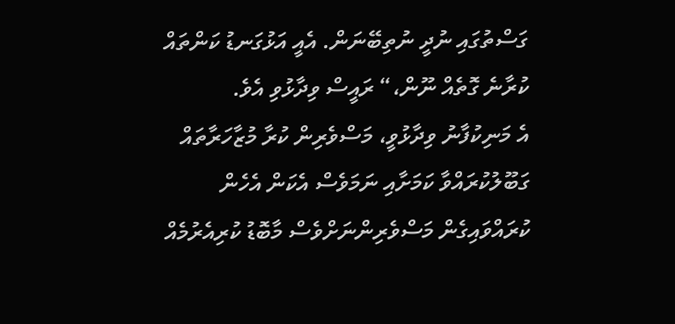ގަސްތުގައި ނުދީ ނުތިބޭނަން. އެއީ އަޅުގަނޑު ކަންތައް ކުރާނެ ގޮތެއް ނޫން،“ ރައީސް ވިދާޅުވި އެވެ.
އެ މަނިކުފާނު ވިދާޅުވީ، މަސްވެރިން ކުރާ މުޒާހަރާތައް ގަބޫލުކުރައްވާ ކަމަށާއި ނަމަވެސް އެކަން އެހެން ކުރައްވައިގެން މަސްވެރިންނަށްވެސް މާބޮޑު ކުރިއެރުމެއް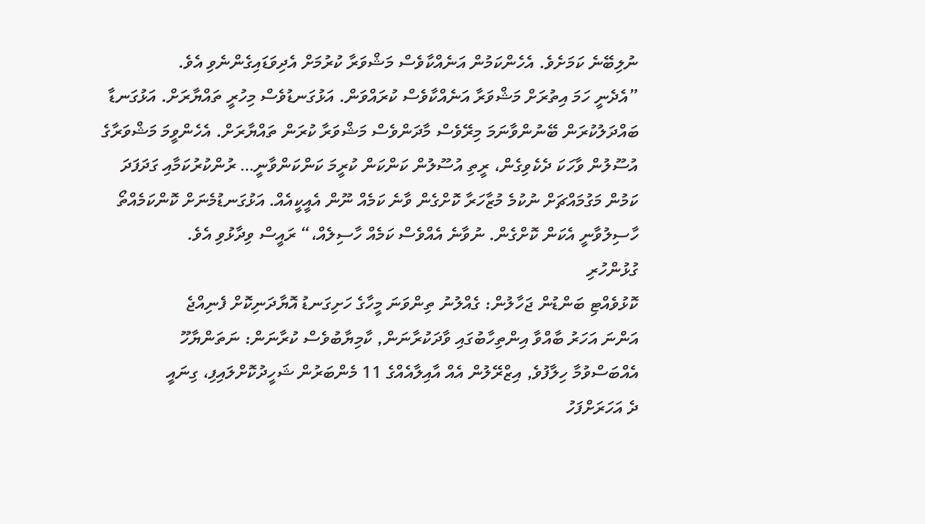ނުލިބޭނެ ކަމަށެވެ. އެހެންކަމުން އަނެއްކާވެސް މަޝްވަރާ ކުރުމަށް އެދިވަޑައިގެންނެވި އެވެ.
”އެދެނީ ހަމަ އިތުރަށް މަޝްވަރާ އަނެއްކާވެސް ކުރައްވަން. އަޅުގަނޑުވެސް މިހުރީ ތައްޔާރަށް. އަޅުގަނޑާ ބައްދަލުކުރަން ބޭނުންވާނަމަ މިރޭވެސް މާދަންވެސް މަޝްވަރާ ކުރަން ތައްޔާރަށް. އެހެންވީމަ މަޝްވަރާގެ އުސޫލުން ވާހަކަ ދެކެވިގެން، ރީތި އުސޫލުން ކަންކަން ކުރީމަ ކަންކަންވާނީ… ރުންކުރުކަމާއި ގަދަފަދަ ކަމުން މަގުމައްޗަށް ނުކުމެ މުޒާހަރާ ކޮށްގެން ވާނެ ކަމެއް ނޫން އެއީކީއެއް. އަޅުގަނޑުމެނަށް ކޮންކަމެއްތޯ ހާސިލުވާނީ އެކަން ކޮށްގެން. ނުވާނެ އެއްވެސް ކަމެއް ހާސިލެއް،“ ރައީސް ވިދާޅުވި އެވެ.
ގުޅުންހުރި
ކޮޅުވެއްޓި ބަންޑުން ޖަހާލުން: ގެއްލުނު ތިންވަނަ މީހާގެ ހަށިގަނޑު އޮޔާދަނިކޮށް ފެނިއްޖެ
އަންނަ އަހަރު ބާއްވާ އިންތިހާބުގައި ވާދަކުރާނަން, ކާމިޔާބުވެސް ކުރާނަން: ނަތަންޔާހޫ
އެއްބަސްވުމާ ހިލާފުވެ, އިޒްރޭލުން އެއް އާއިލާއެއްގެ 11 މެންބަރުން ޝަހީދުކޮށްލައިފި، ގިނައީ
ދެ އަހަރަށްފަހު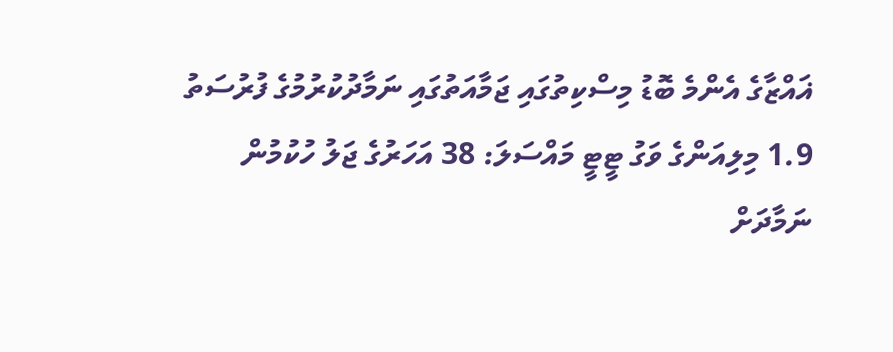ޣައްޒާގެ އެންމެ ބޮޑު މިސްކިތުގައި ޖަމާއަތުގައި ނަމާދުކުރުމުގެ ފުރުސަތު
1.9 މިލިއަންގެ ވަގު ޓީޓީ މައްސަލަ: 38 އަހަރުގެ ޖަލު ހުކުމުން
ނަމާދަށް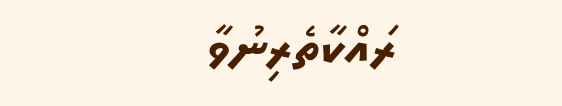ރައްކާތެރިނުވާ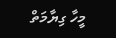މީހާ ގިޔާމަތް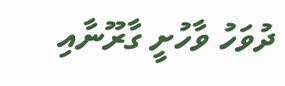ދުވަހު ވާހުށީ ގާރޫނާއި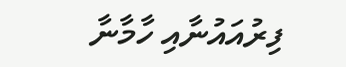ފިރުއައުނާއި ހާމާނާ